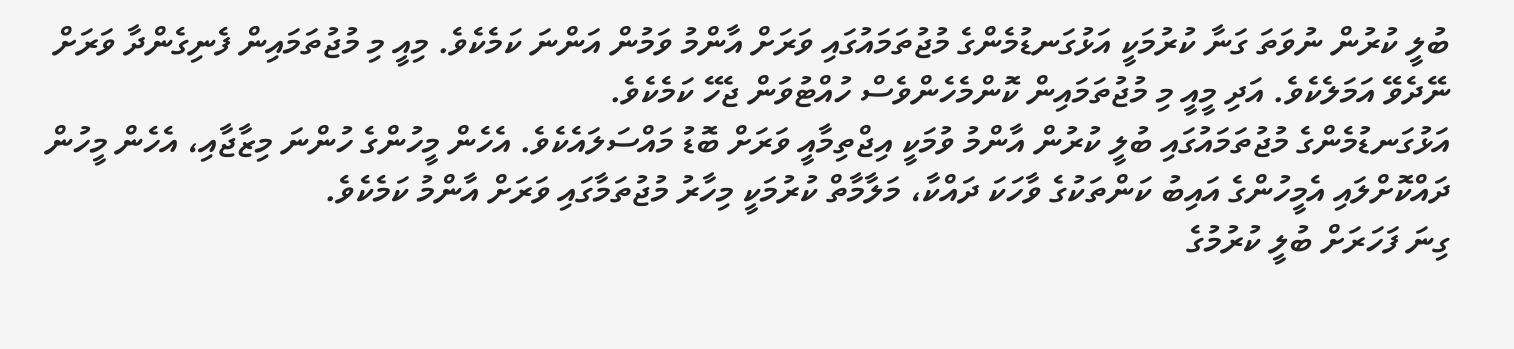ބުލީ ކުރުން ނުވަތަ ގަނާ ކުރުމަކީ އަޅުގަނޑުމެންގެ މުޖުތަމައުގައި ވަރަށް އާންމު ވަމުން އަންނަ ކަމެކެވެ. މިއީ މި މުޖުތަމައިން ފެނިގެންދާ ވަރަށް ނޭދެވޭ އަމަލެކެވެ. އަދި މީއީ މި މުޖުތަމައިން ކޮންމެހެންވެސް ހުއްޓުވަން ޖެހޭ ކަމެކެވެ.
އަޅުގަނޑުމެންގެ މުޖުތަމައުގައި ބުލީ ކުރުން އާންމު ވުމަކީ އިޖްތިމާއީ ވަރަށް ބޮޑު މައްސަލައެކެވެ. އެހެން މީހުންގެ ހުންނަ މިޒާޖާއި، އެހެން މީހުން ދައްކޮށްލައި އެމީހުންގެ އައިބު ކަންތަކުގެ ވާހަކަ ދައްކާ، މަލާމާތް ކުރުމަކީ މިހާރު މުޖުތަމާގައި ވަރަށް އާންމު ކަމެކެވެ.
ގިނަ ފަހަރަށް ބުލީ ކުރުމުގެ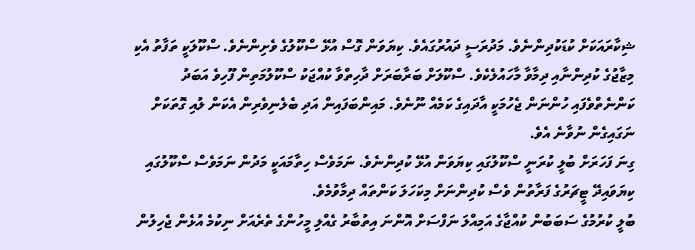ޝިކާރައަކަށް ކުޑަކުދިންނެވެ. މަދުރަސީ ދައުރުގައެވެ. ކިޔަވަން ގޮސް އުޅޭ ސްކޫލުގެ ވެށިންނެވެ. ސްކޫލަކީ ތަފާތު އެކި މިޒާޖުގެ ކުދިންނާއި ދިމާވާ މާހައުލެކެވެ. ސްކޫލަށް ބަރާބަރަށް ދާހިތްވާ ކުއްޖަކު ސްކޫލުމަތިން ފޫހިވެ އަބަދު ކަންނެތްވެފައި ހުންނަން ޖެހުމަކީ އާދައިގެ ކަމެއް ނޫނެވެ. މައިންބަފައިން އަދި ބެލެނިވެރިން އެކަން ލުއި ގޮތަކަށް ނަގައިގެން ނުވާނެ އެވެ.
ގިނަ ފަހަރަށް ބުލީ ކުރަނީ ސްކޫލުގައި ކިޔަވަން އުޅޭ ކުދިންނެވެ. ނަމަވެސް ހިތާމައަކީ މަދުން ނަމަވެސް ސްކޫލުގައި ކިޔަވައިދޭ ޓީޗަރުގެ ފަރާތުން ވެސް ކުދިންނަށް މިކަހަލަ ކަންތައް ދިމާވުމެވެ.
ބުލީ ކުރުމުގެ ސަބަބުން ކުއްޖާގެ އަމިއްލަ ނަފްސަށް އޮންނަ އިތުބާރު ގެއްލި މީހުންގެ ތެރެއަށް ނިކުމެ އުޅެން ޖެހިލުން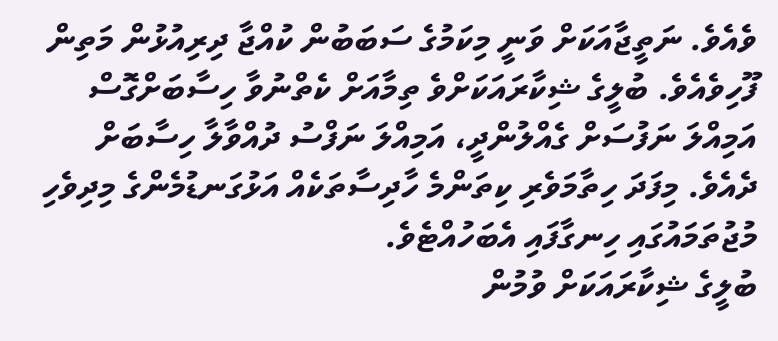ވެއެވެ. ނަތީޖާއަކަށް ވަނީ މިކަމުގެ ސަބަބުން ކުއްޖާ ދިރިއުޅުން މަތިން ފޫހިވެއެވެ. ބުލީގެ ޝިކާރައަކަށްވެ ތިމާއަށް ކެތްނުވާ ހިސާބަށްގޮސް އަމިއްލަ ނަފުސަށް ގެއްލުންދީ، އަމިއްލަ ނަފްސު ދުއްވާލާ ހިސާބަށް ދެއެވެ. މިފަދަ ހިތާމަވެރި ކިތަންމެ ހާދިސާތަކެއް އަޅުގަނޑުމެންގެ މިދިވެހި މުޖުތަމައުގައި ހިނގާފައި އެބަހުއްޓެވެ.
ބުލީގެ ޝިކާރައަކަށް ވުމުން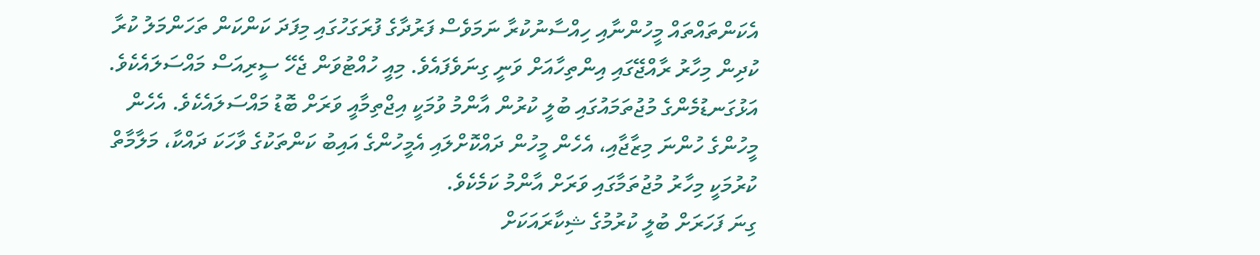އެކަންތައްތައް މީހުންނާއި ހިއްސާނުކުރާ ނަމަވެސް ފަރުދާގެ ފުރަގަހުގައި މިފަދަ ކަންކަން ތަހަންމަލު ކުރާ ކުދިން މިހާރު ރާއްޖޭގައި އިންތިހާއަށް ވަނީ ގިނަވެފައެވެ. މިއީ ހުއްޓުވަން ޖެހޭ ސީރިއަސް މައްސަލައެކެވެ.
އަޅުގަނޑުމެންގެ މުޖުތަމައުގައި ބުލީ ކުރުން އާންމު ވުމަކީ އިޖްތިމާއީ ވަރަށް ބޮޑު މައްސަލައެކެވެ. އެހެން މީހުންގެ ހުންނަ މިޒާޖާއި، އެހެން މީހުން ދައްކޮށްލައި އެމީހުންގެ އައިބު ކަންތަކުގެ ވާހަކަ ދައްކާ، މަލާމާތް ކުރުމަކީ މިހާރު މުޖުތަމާގައި ވަރަށް އާންމު ކަމެކެވެ.
ގިނަ ފަހަރަށް ބުލީ ކުރުމުގެ ޝިކާރައަކަށް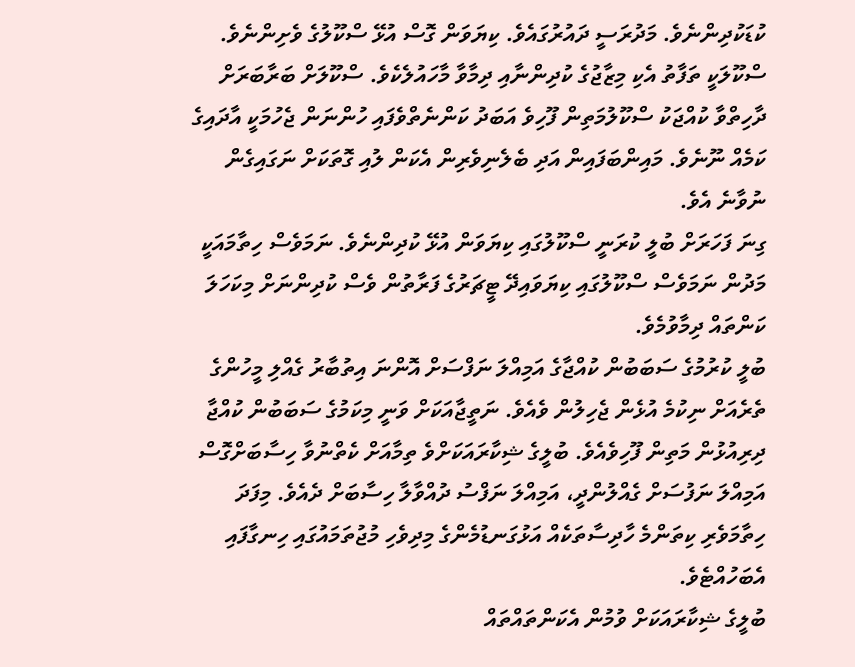ކުޑަކުދިންނެވެ. މަދުރަސީ ދައުރުގައެވެ. ކިޔަވަން ގޮސް އުޅޭ ސްކޫލުގެ ވެށިންނެވެ. ސްކޫލަކީ ތަފާތު އެކި މިޒާޖުގެ ކުދިންނާއި ދިމާވާ މާހައުލެކެވެ. ސްކޫލަށް ބަރާބަރަށް ދާހިތްވާ ކުއްޖަކު ސްކޫލުމަތިން ފޫހިވެ އަބަދު ކަންނެތްވެފައި ހުންނަން ޖެހުމަކީ އާދައިގެ ކަމެއް ނޫނެވެ. މައިންބަފައިން އަދި ބެލެނިވެރިން އެކަން ލުއި ގޮތަކަށް ނަގައިގެން ނުވާނެ އެވެ.
ގިނަ ފަހަރަށް ބުލީ ކުރަނީ ސްކޫލުގައި ކިޔަވަން އުޅޭ ކުދިންނެވެ. ނަމަވެސް ހިތާމައަކީ މަދުން ނަމަވެސް ސްކޫލުގައި ކިޔަވައިދޭ ޓީޗަރުގެ ފަރާތުން ވެސް ކުދިންނަށް މިކަހަލަ ކަންތައް ދިމާވުމެވެ.
ބުލީ ކުރުމުގެ ސަބަބުން ކުއްޖާގެ އަމިއްލަ ނަފްސަށް އޮންނަ އިތުބާރު ގެއްލި މީހުންގެ ތެރެއަށް ނިކުމެ އުޅެން ޖެހިލުން ވެއެވެ. ނަތީޖާއަކަށް ވަނީ މިކަމުގެ ސަބަބުން ކުއްޖާ ދިރިއުޅުން މަތިން ފޫހިވެއެވެ. ބުލީގެ ޝިކާރައަކަށްވެ ތިމާއަށް ކެތްނުވާ ހިސާބަށްގޮސް އަމިއްލަ ނަފުސަށް ގެއްލުންދީ، އަމިއްލަ ނަފްސު ދުއްވާލާ ހިސާބަށް ދެއެވެ. މިފަދަ ހިތާމަވެރި ކިތަންމެ ހާދިސާތަކެއް އަޅުގަނޑުމެންގެ މިދިވެހި މުޖުތަމައުގައި ހިނގާފައި އެބަހުއްޓެވެ.
ބުލީގެ ޝިކާރައަކަށް ވުމުން އެކަންތައްތައް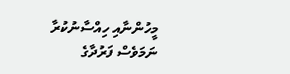މީހުންނާއި ހިއްސާނުކުރާ ނަމަވެސް ފަރުދާގެ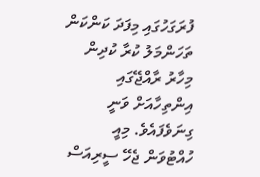ފުރަގަހުގައި މިފަދަ ކަންކަން ތަހަންމަލު ކުރާ ކުދިން މިހާރު ރާއްޖޭގައި އިންތިހާއަށް ވަނީ ގިނަވެފައެވެ. މިއީ ހުއްޓުވަން ޖެހޭ ސީރިއަސް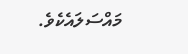މައްސަލައެކެވެ.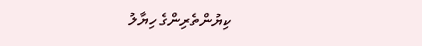ކިޔުންތެރިންގެ ހިޔާލު